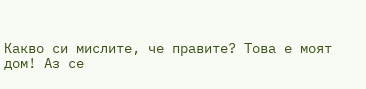Какво си мислите, че правите? Това е моят дом! Аз се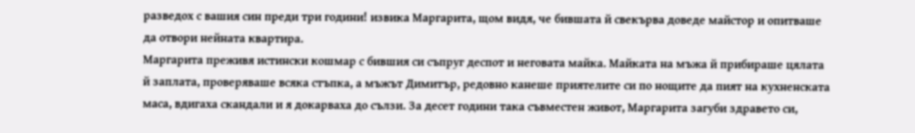разведох с вашия син преди три години! извика Маргарита, щом видя, че бившата й свекърва доведе майстор и опитваше да отвори нейната квартира.
Маргарита преживя истински кошмар с бившия си съпруг деспот и неговата майка. Майката на мъжа й прибираше цялата й заплата, проверяваше всяка стъпка, а мъжът Димитър, редовно канеше приятелите си по нощите да пият на кухненската маса, вдигаха скандали и я докарваха до сълзи. За десет години така съвместен живот, Маргарита загуби здравето си,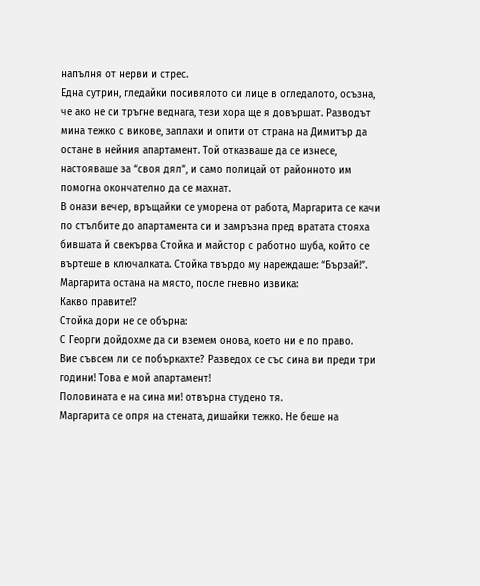напълня от нерви и стрес.
Една сутрин, гледайки посивялото си лице в огледалото, осъзна, че ако не си тръгне веднага, тези хора ще я довършат. Разводът мина тежко с викове, заплахи и опити от страна на Димитър да остане в нейния апартамент. Той отказваше да се изнесе, настояваше за “своя дял”, и само полицай от районното им помогна окончателно да се махнат.
В онази вечер, връщайки се уморена от работа, Маргарита се качи по стълбите до апартамента си и замръзна пред вратата стояха бившата й свекърва Стойка и майстор с работно шуба, който се въртеше в ключалката. Стойка твърдо му нареждаше: “Бързай!”. Маргарита остана на място, после гневно извика:
Какво правите!?
Стойка дори не се обърна:
С Георги дойдохме да си вземем онова, което ни е по право.
Вие съвсем ли се побъркахте? Разведох се със сина ви преди три години! Това е мой апартамент!
Половината е на сина ми! отвърна студено тя.
Маргарита се опря на стената, дишайки тежко. Не беше на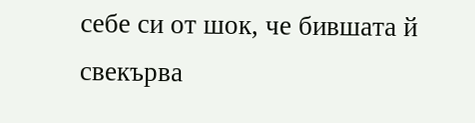себе си от шок, че бившата й свекърва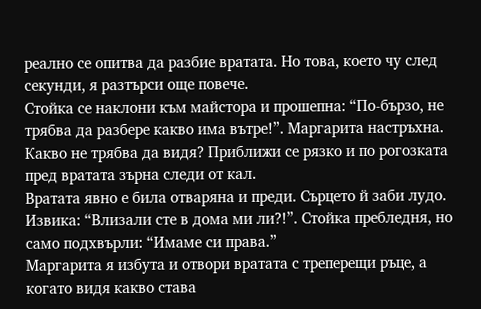реално се опитва да разбие вратата. Но това, което чу след секунди, я разтърси още повече.
Стойка се наклони към майстора и прошепна: “По-бързо, не трябва да разбере какво има вътре!”. Маргарита настръхна. Какво не трябва да видя? Приближи се рязко и по рогозката пред вратата зърна следи от кал.
Вратата явно е била отваряна и преди. Сърцето й заби лудо. Извика: “Влизали сте в дома ми ли?!”. Стойка пребледня, но само подхвърли: “Имаме си права.”
Маргарита я избута и отвори вратата с треперещи ръце, а когато видя какво става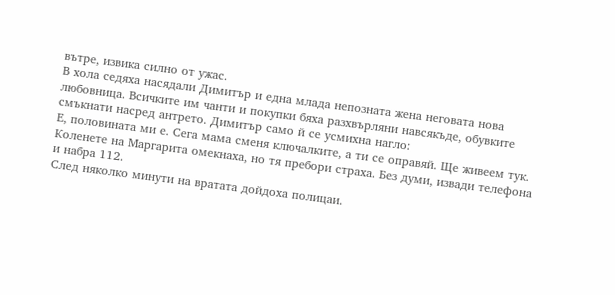вътре, извика силно от ужас.
В хола седяха насядали Димитър и една млада непозната жена неговата нова любовница. Всичките им чанти и покупки бяха разхвърляни навсякъде, обувките смъкнати насред антрето. Димитър само й се усмихна нагло:
Е, половината ми е. Сега мама сменя ключалките, а ти се оправяй. Ще живеем тук.
Коленете на Маргарита омекнаха, но тя пребори страха. Без думи, извади телефона и набра 112.
След няколко минути на вратата дойдоха полицаи.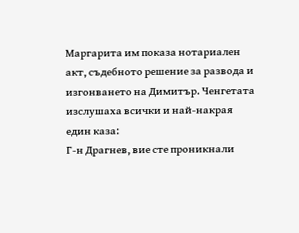Маргарита им показа нотариален акт, съдебното решение за развода и изгонването на Димитър. Ченгетата изслушаха всички и най-накрая един каза:
Г-н Драгнев, вие сте проникнали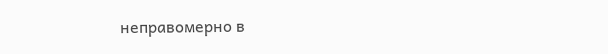неправомерно в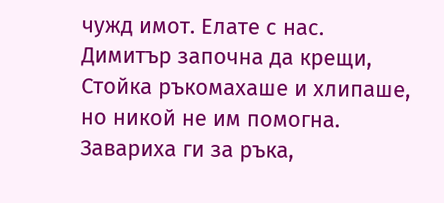чужд имот. Елате с нас.
Димитър започна да крещи, Стойка ръкомахаше и хлипаше, но никой не им помогна. Завариха ги за ръка,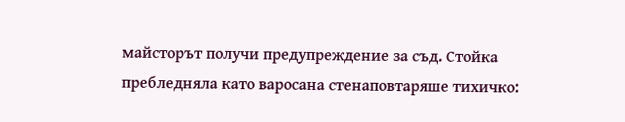майсторът получи предупреждение за съд. Стойка пребледняла като варосана стенаповтаряше тихичко: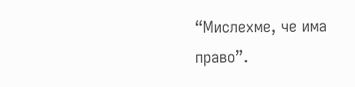“Мислехме, че има право”.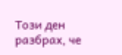Този ден разбрах, че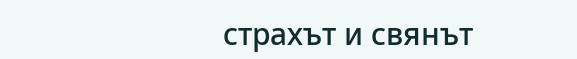страхът и свянът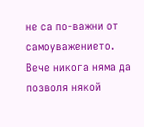не са по-важни от самоуважението. Вече никога няма да позволя някой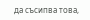да съсипва това,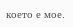което е мое.